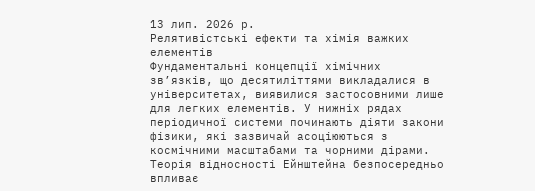13 лип. 2026 р.
Релятивістські ефекти та хімія важких елементів
Фундаментальні концепції хімічних зв’язків, що десятиліттями викладалися в університетах, виявилися застосовними лише для легких елементів. У нижніх рядах періодичної системи починають діяти закони фізики, які зазвичай асоціюються з космічними масштабами та чорними дірами. Теорія відносності Ейнштейна безпосередньо впливає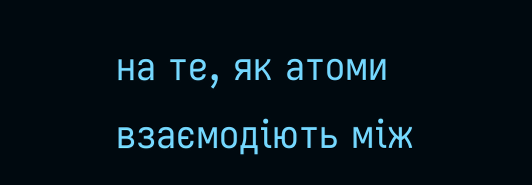на те, як атоми взаємодіють між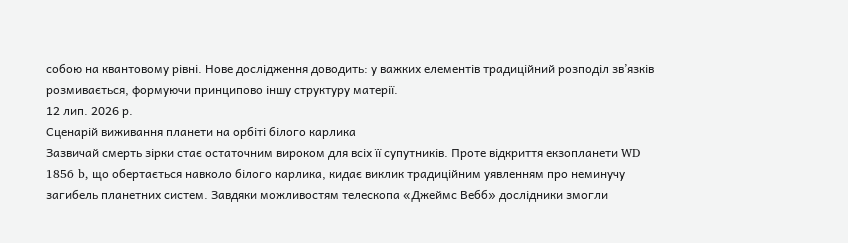собою на квантовому рівні. Нове дослідження доводить: у важких елементів традиційний розподіл зв’язків розмивається, формуючи принципово іншу структуру матерії.
12 лип. 2026 р.
Сценарій виживання планети на орбіті білого карлика
Зазвичай смерть зірки стає остаточним вироком для всіх її супутників. Проте відкриття екзопланети WD 1856 b, що обертається навколо білого карлика, кидає виклик традиційним уявленням про неминучу загибель планетних систем. Завдяки можливостям телескопа «Джеймс Вебб» дослідники змогли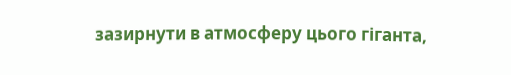зазирнути в атмосферу цього гіганта,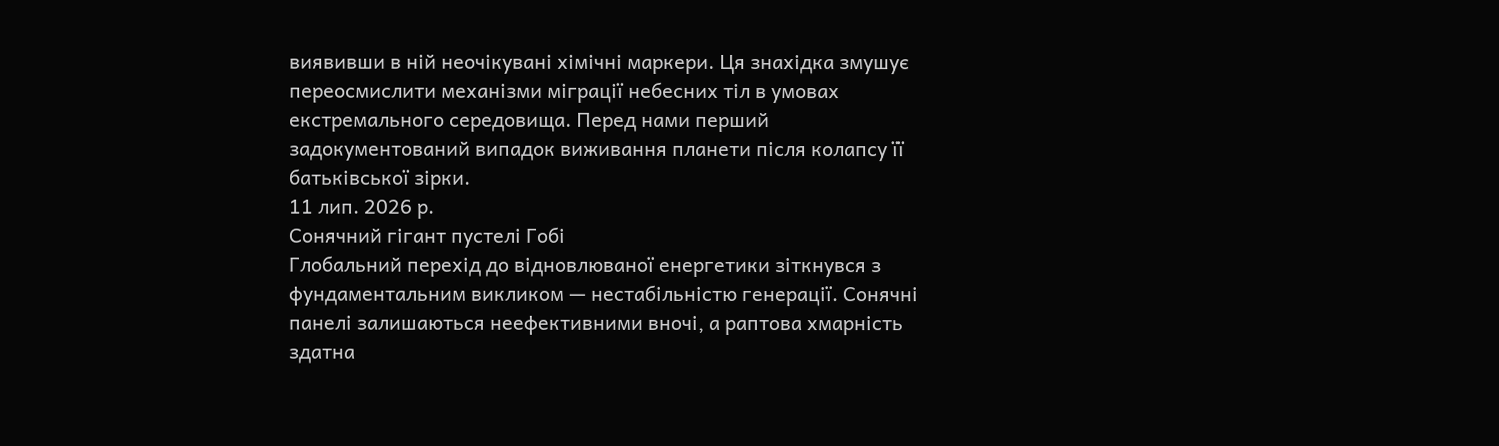виявивши в ній неочікувані хімічні маркери. Ця знахідка змушує переосмислити механізми міграції небесних тіл в умовах екстремального середовища. Перед нами перший задокументований випадок виживання планети після колапсу її батьківської зірки.
11 лип. 2026 р.
Сонячний гігант пустелі Гобі
Глобальний перехід до відновлюваної енергетики зіткнувся з фундаментальним викликом — нестабільністю генерації. Сонячні панелі залишаються неефективними вночі, а раптова хмарність здатна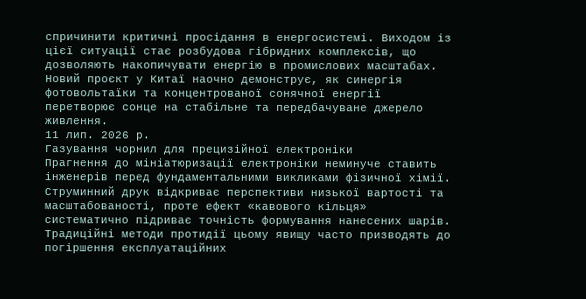спричинити критичні просідання в енергосистемі. Виходом із цієї ситуації стає розбудова гібридних комплексів, що дозволяють накопичувати енергію в промислових масштабах. Новий проєкт у Китаї наочно демонструє, як синергія фотовольтаїки та концентрованої сонячної енергії перетворює сонце на стабільне та передбачуване джерело живлення.
11 лип. 2026 р.
Газування чорнил для прецизійної електроніки
Прагнення до мініатюризації електроніки неминуче ставить інженерів перед фундаментальними викликами фізичної хімії. Струминний друк відкриває перспективи низької вартості та масштабованості, проте ефект «кавового кільця» систематично підриває точність формування нанесених шарів. Традиційні методи протидії цьому явищу часто призводять до погіршення експлуатаційних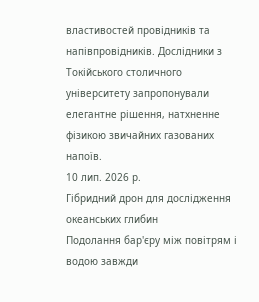властивостей провідників та напівпровідників. Дослідники з Токійського столичного університету запропонували елегантне рішення, натхненне фізикою звичайних газованих напоїв.
10 лип. 2026 р.
Гібридний дрон для дослідження океанських глибин
Подолання бар'єру між повітрям і водою завжди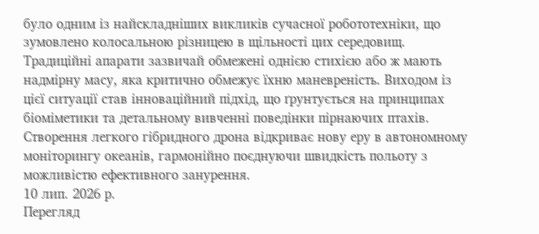було одним із найскладніших викликів сучасної робототехніки, що зумовлено колосальною різницею в щільності цих середовищ. Традиційні апарати зазвичай обмежені однією стихією або ж мають надмірну масу, яка критично обмежує їхню маневреність. Виходом із цієї ситуації став інноваційний підхід, що ґрунтується на принципах біоміметики та детальному вивченні поведінки пірнаючих птахів. Створення легкого гібридного дрона відкриває нову еру в автономному моніторингу океанів, гармонійно поєднуючи швидкість польоту з можливістю ефективного занурення.
10 лип. 2026 р.
Перегляд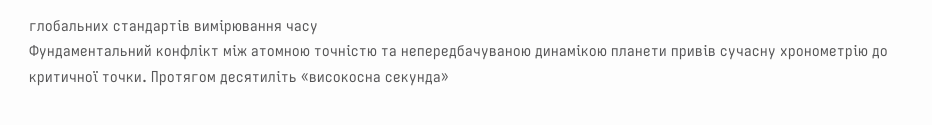глобальних стандартів вимірювання часу
Фундаментальний конфлікт між атомною точністю та непередбачуваною динамікою планети привів сучасну хронометрію до критичної точки. Протягом десятиліть «високосна секунда»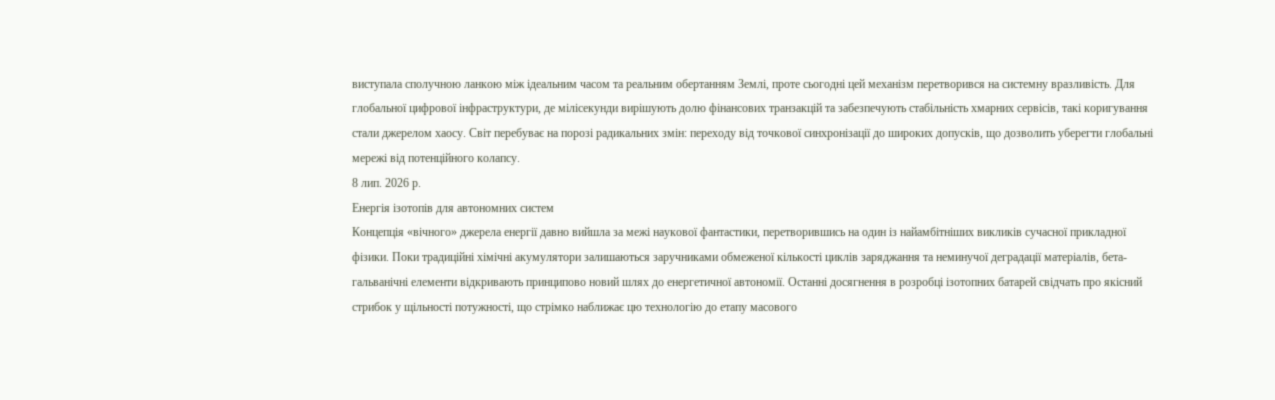виступала сполучною ланкою між ідеальним часом та реальним обертанням Землі, проте сьогодні цей механізм перетворився на системну вразливість. Для глобальної цифрової інфраструктури, де мілісекунди вирішують долю фінансових транзакцій та забезпечують стабільність хмарних сервісів, такі коригування стали джерелом хаосу. Світ перебуває на порозі радикальних змін: переходу від точкової синхронізації до широких допусків, що дозволить уберегти глобальні мережі від потенційного колапсу.
8 лип. 2026 р.
Енергія ізотопів для автономних систем
Концепція «вічного» джерела енергії давно вийшла за межі наукової фантастики, перетворившись на один із найамбітніших викликів сучасної прикладної фізики. Поки традиційні хімічні акумулятори залишаються заручниками обмеженої кількості циклів заряджання та неминучої деградації матеріалів, бета-гальванічні елементи відкривають принципово новий шлях до енергетичної автономії. Останні досягнення в розробці ізотопних батарей свідчать про якісний стрибок у щільності потужності, що стрімко наближає цю технологію до етапу масового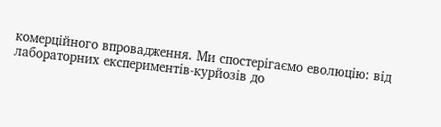комерційного впровадження. Ми спостерігаємо еволюцію: від лабораторних експериментів-курйозів до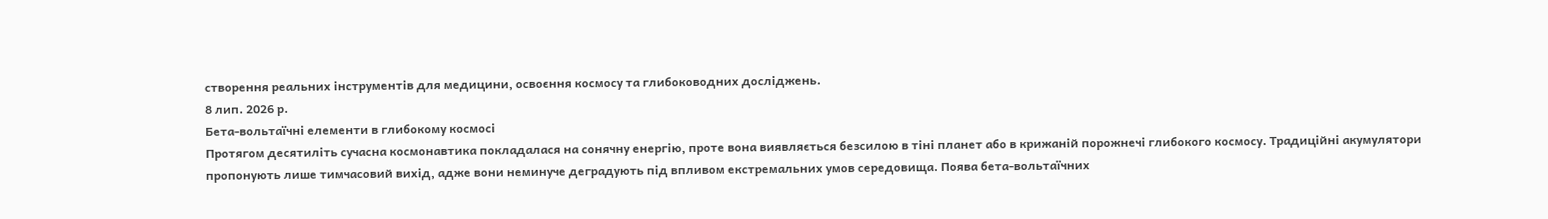створення реальних інструментів для медицини, освоєння космосу та глибоководних досліджень.
8 лип. 2026 р.
Бета-вольтаїчні елементи в глибокому космосі
Протягом десятиліть сучасна космонавтика покладалася на сонячну енергію, проте вона виявляється безсилою в тіні планет або в крижаній порожнечі глибокого космосу. Традиційні акумулятори пропонують лише тимчасовий вихід, адже вони неминуче деградують під впливом екстремальних умов середовища. Поява бета-вольтаїчних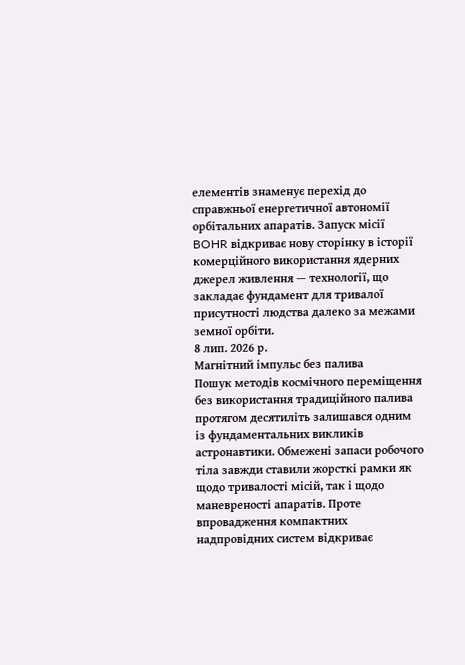елементів знаменує перехід до справжньої енергетичної автономії орбітальних апаратів. Запуск місії BOHR відкриває нову сторінку в історії комерційного використання ядерних джерел живлення — технології, що закладає фундамент для тривалої присутності людства далеко за межами земної орбіти.
8 лип. 2026 р.
Магнітний імпульс без палива
Пошук методів космічного переміщення без використання традиційного палива протягом десятиліть залишався одним із фундаментальних викликів астронавтики. Обмежені запаси робочого тіла завжди ставили жорсткі рамки як щодо тривалості місій, так і щодо маневреності апаратів. Проте впровадження компактних надпровідних систем відкриває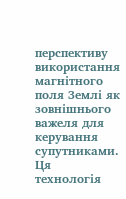перспективу використання магнітного поля Землі як зовнішнього важеля для керування супутниками. Ця технологія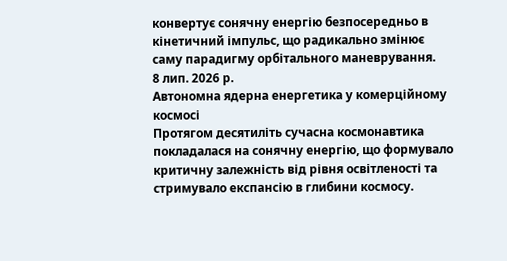конвертує сонячну енергію безпосередньо в кінетичний імпульс, що радикально змінює саму парадигму орбітального маневрування.
8 лип. 2026 р.
Автономна ядерна енергетика у комерційному космосі
Протягом десятиліть сучасна космонавтика покладалася на сонячну енергію, що формувало критичну залежність від рівня освітленості та стримувало експансію в глибини космосу.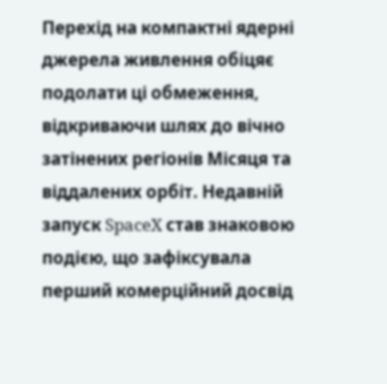Перехід на компактні ядерні джерела живлення обіцяє подолати ці обмеження, відкриваючи шлях до вічно затінених регіонів Місяця та віддалених орбіт. Недавній запуск SpaceX став знаковою подією, що зафіксувала перший комерційний досвід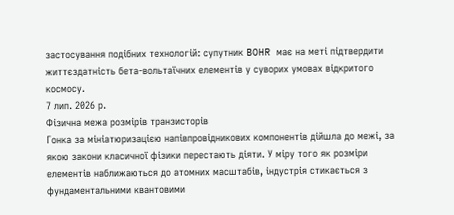застосування подібних технологій: супутник BOHR має на меті підтвердити життєздатність бета-вольтаїчних елементів у суворих умовах відкритого космосу.
7 лип. 2026 р.
Фізична межа розмірів транзисторів
Гонка за мініатюризацією напівпровідникових компонентів дійшла до межі, за якою закони класичної фізики перестають діяти. У міру того як розміри елементів наближаються до атомних масштабів, індустрія стикається з фундаментальними квантовими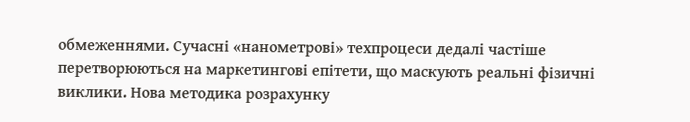обмеженнями. Сучасні «нанометрові» техпроцеси дедалі частіше перетворюються на маркетингові епітети, що маскують реальні фізичні виклики. Нова методика розрахунку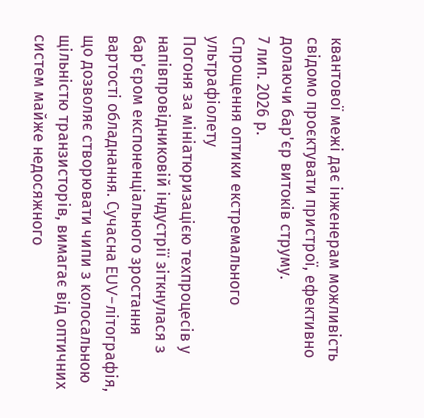квантової межі дає інженерам можливість свідомо проєктувати пристрої, ефективно долаючи бар'єр витоків струму.
7 лип. 2026 р.
Спрощення оптики екстремального ультрафіолету
Погоня за мініатюризацією техпроцесів у напівпровідниковій індустрії зіткнулася з бар'єром експоненціального зростання вартості обладнання. Сучасна EUV-літографія, що дозволяє створювати чипи з колосальною щільністю транзисторів, вимагає від оптичних систем майже недосяжного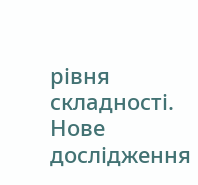рівня складності. Нове дослідження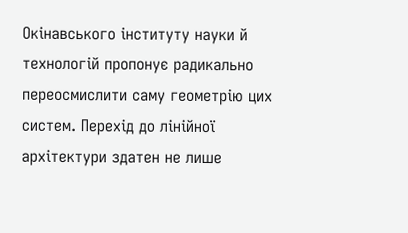Окінавського інституту науки й технологій пропонує радикально переосмислити саму геометрію цих систем. Перехід до лінійної архітектури здатен не лише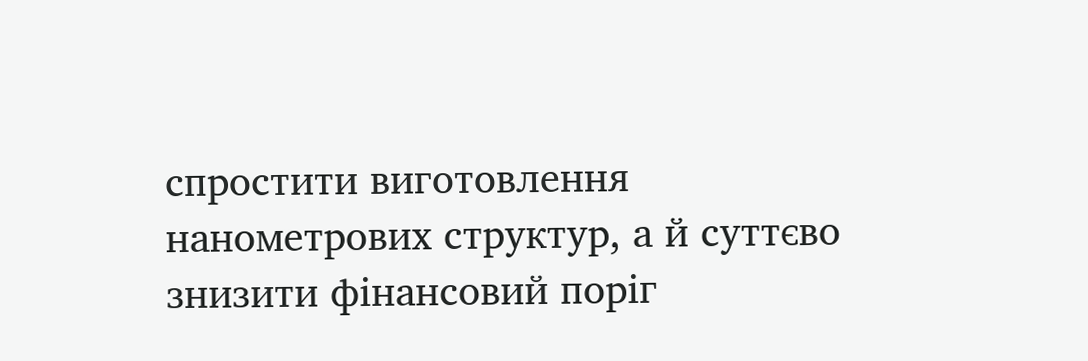спростити виготовлення нанометрових структур, а й суттєво знизити фінансовий поріг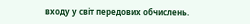входу у світ передових обчислень.